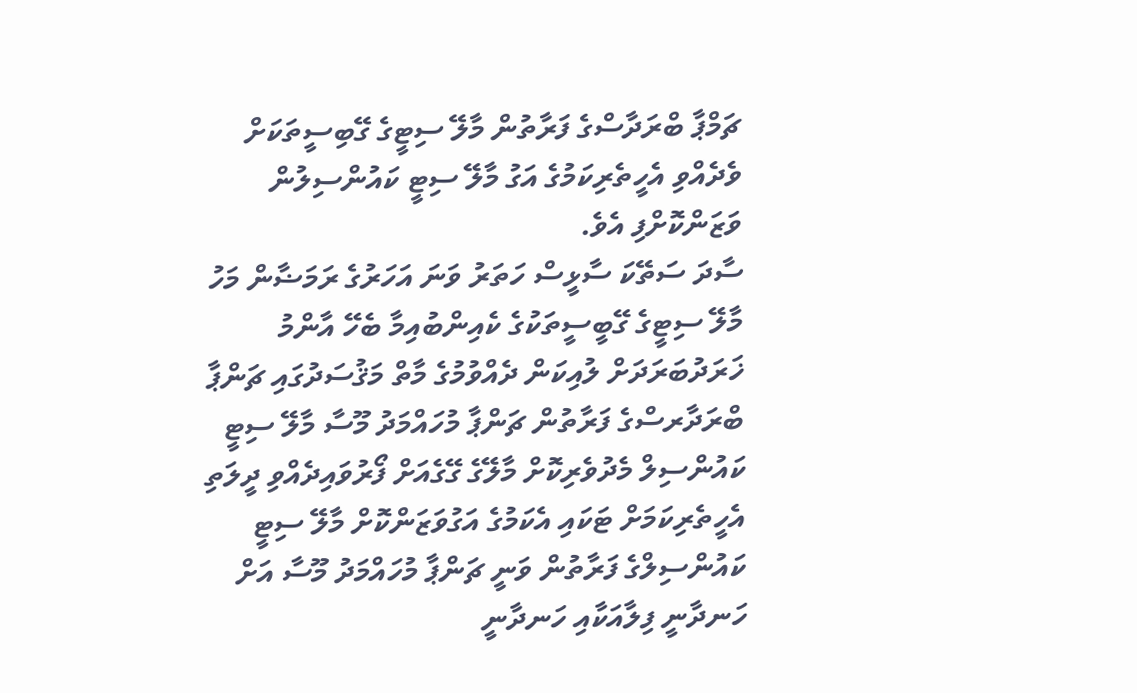ޗަމްޕާ ބްރަދާސްގެ ފަރާތުން މާލޭ ސިޓީގެ ގޭބިސީތަކަށް ވެދެއްވި އެހީތެރިކަމުގެ އަގު މާލޭ ސިޓީ ކައުންސިލުން ވަޒަންކޮށްފި އެވެ.
ސާދަ ސަތޭކަ ސާޅީސް ހަތަރު ވަނަ އަހަރުގެ ރަމަޟާން މަހު މާލޭ ސިޓީގެ ގޭބީސީތަކުގެ ކެއިންބުއިމާ ބެހޭ އާންމު ޚަރަދުބަރަދަށް ލުއިކަން ދެއްވުމުގެ މާތް މަޤުސަދުގައި ޗަންޕާ ބްރަދާރސްގެ ފަރާތުން ޗަންޕާ މުހައްމަދު މޫސާ މާލޭ ސިޓީ ކައުންސިލް މެދުވެރިކޮށް މާލޭގެ ގޭގެއަށް ފޯރުވައިދެއްވި ދީލަތި އެހީތެރިކަމަށް ޓަކައި އެކަމުގެ އަގުވަޒަންކޮށް މާލޭ ސިޓީ ކައުންސިލްގެ ފަރާތުން ވަނީ ޗަންޕާ މުހައްމަދު މޫސާ އަށް ހަނދާނީ ފިލާއަކާއި ހަނދާނީ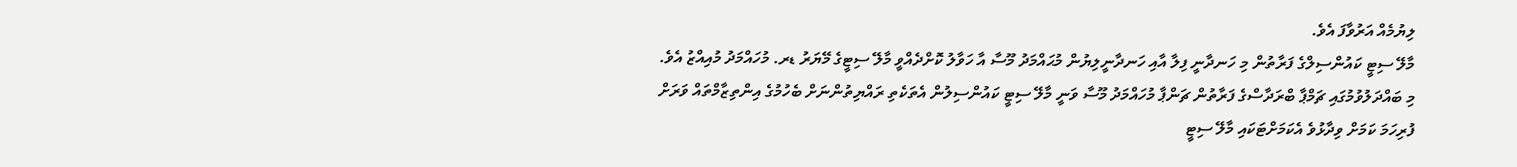ލިޔުމެއް އަރުވާފަ އެވެ.
މާލޭ ސިޓީ ކައުންސިލްގެ ފަރާތުން މި ހަނދާނީ ފިލާ އާއި ހަނދާނީލިޔުން މުޙައްމަދު މޫސާ އާ ހަވާލު ކޮށްދެއްވީ މާލޭ ސިޓީގެ މޭޔަރު ޑރ. މުހައްމަދު މުއިއްޒު އެވެ.
މި ބައްދަލުވުމުގައި ޗަމްޕާ ބްރަދާސްގެ ފަރާތުން ޗަންޕާ މުހައްމަދު މޫސާ ވަނީ މާލޭ ސިޓީ ކައުންސިލުން އެތަކެތި ރައްޔިތުންނަށް ބެހުމުގެ އިންތިޒާމްތައް ވަރަށް ފުރިހަމަ ކަމަށް ވިދާޅުވެ އެކަމަށްޓަކައި މާލޭ ސިޓީ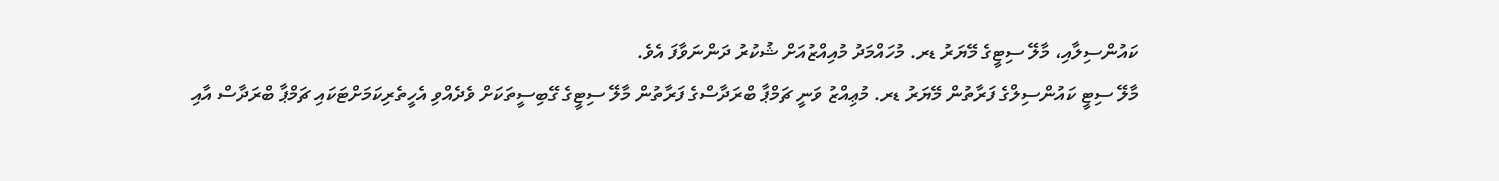ކައުންސިލާއި، މާލޭ ސިޓީގެ މޭޔަރު ޑރ. މުހައްމަދު މުއިއްޒުއަށް ޝުކުރު ދަންނަވާފަ އެވެ.
މާލޭ ސިޓީ ކައުންސިލްގެ ފަރާތުން މޭޔަރު ޑރ. މުޢިއްޒު ވަނީ ޗަމްޕާ ބްރަދާސްގެ ފަރާތުން މާލޭ ސިޓީގެ ގޭބިސީތަކަށް ވެދެއްވި އެހީތެރިކަމަށްޓަކައި ޗަމްޕާ ބްރަދާސް އާއި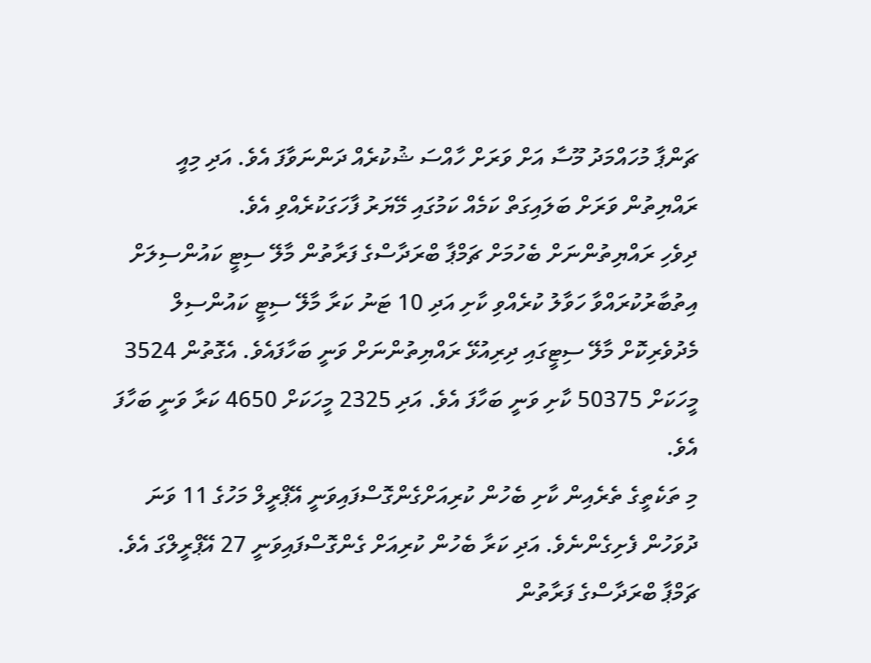ޗަންޕާ މުހައްމަދު މޫސާ އަށް ވަރަށް ހާއްސަ ޝުކުރެއް ދަންނަވާފަ އެވެ. އަދި މިއީ ރައްޔިތުން ވަރަށް ބަލައިގަތް ކަމެއް ކަމުގައި މޭޔަރު ފާހަގަކުރެއްވި އެވެ.
ދިވެހި ރައްޔިތުންނަށް ބެހުމަށް ޗަމްޕާ ބްރަދާސްގެ ފަރާތުން މާލޭ ސިޓީ ކައުންސިލަށް އިތުބާރުކުރައްވާ ހަވާލު ކުރެއްވި ކާށި އަދި 10 ޓަނު ކަރާ މާލޭ ސިޓީ ކައުންސިލް މެދުވެރިކޮށް މާލޭ ސިޓީގައި ދިރިއުޅޭ ރައްޔިތުންނަށް ވަނީ ބަހާފައެވެ. އެގޮތުން 3524 މީހަކަށް 50375 ކާށި ވަނީ ބަހާފަ އެވެ. އަދި 2325 މީހަކަށް 4650 ކަރާ ވަނީ ބަހާފަ އެވެ.
މި ތަކެތީގެ ތެރެއިން ކާށި ބެހުން ކުރިއަށްގެންގޮސްފައިވަނީ އޭޕްރީލް މަހުގެ 11 ވަނަ ދުވަހުން ފެށިގެންނެވެ. އަދި ކަރާ ބެހުން ކުރިއަށް ގެންގޮސްފައިވަނީ 27 އޭޕްރީލްގަ އެވެ. ޗަމްޕާ ބްރަދާސްގެ ފަރާތުން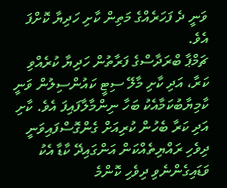ވަނީ ދެ ފަހަރެއްގެ މަތިން ކާށި ހަދިޔާ ކޮށްފަ އެވެ.
ޗަމްޕާ ބްރަދާސްގެ ފަރާތުން ހަދިޔާ ކުރެއްވި ކަރާ، އަދި ކާށި މާލޭ ސިޓީ ކައުންސިލުން ވަނީ ކާމިޔާބުކަމާއެކު ބަހާ ނިންމާލާފައިފަ އެވެ. ކާށި އަދި ކަރާ ބެހުން ކުރިއަށް ގެންގޮސްފައިވަނީ ދިވެހި ރައްޔިތެއްކަން އަންގައިދޭ ކާޑާ އެކު ވަޑައިގެންނެވި ދިވެހި ކޮންމެ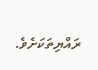ރައްޔިތަކަށެވެ.